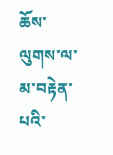ཆོས་ལུགས་ལ་མ་བརྟེན་པའི་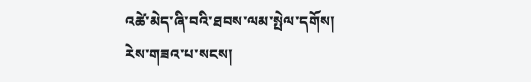འཚེ་མེད་ཞི་བའི་ཐབས་ལམ་སྤེལ་དགོས།
རེས་གཟའ་པ་སངས།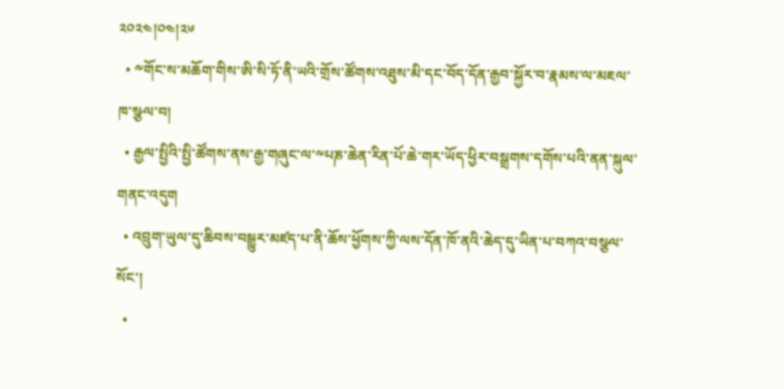༢༠༢༤།༠༤།༢༦
  • ༸གོང་ས་མཆོག་གིས་ཨི་སི་ཏོ་ནི་ཡའི་གྲོས་ཚོགས་འཐུས་མི་དང་བོད་དོན་རྒྱབ་སྐྱོར་བ་རྣམས་ལ་མཇལ་ཁ་སྩལ་བ།
  • རྒྱལ་སྤྱིའི་སྤྱི་ཚོགས་ནས་རྒྱ་གཞུང་ལ་༸པཎ་ཆེན་རིན་པོ་ཆེ་གར་ཡོད་ཕྱིར་བསྒྲགས་དགོས་པའི་ནན་སྐུལ་གནང་འདུག
  • འབྲུག་ཡུལ་དུ་ཆིབས་བསྒྱུར་མཛད་པ་ནི་ཆོས་ཕྱོགས་ཀྱི་ལས་དོན་ཁོ་ནའི་ཆེད་དུ་ཡིན་པ་བཀའ་བསྩལ་སོང་།
  •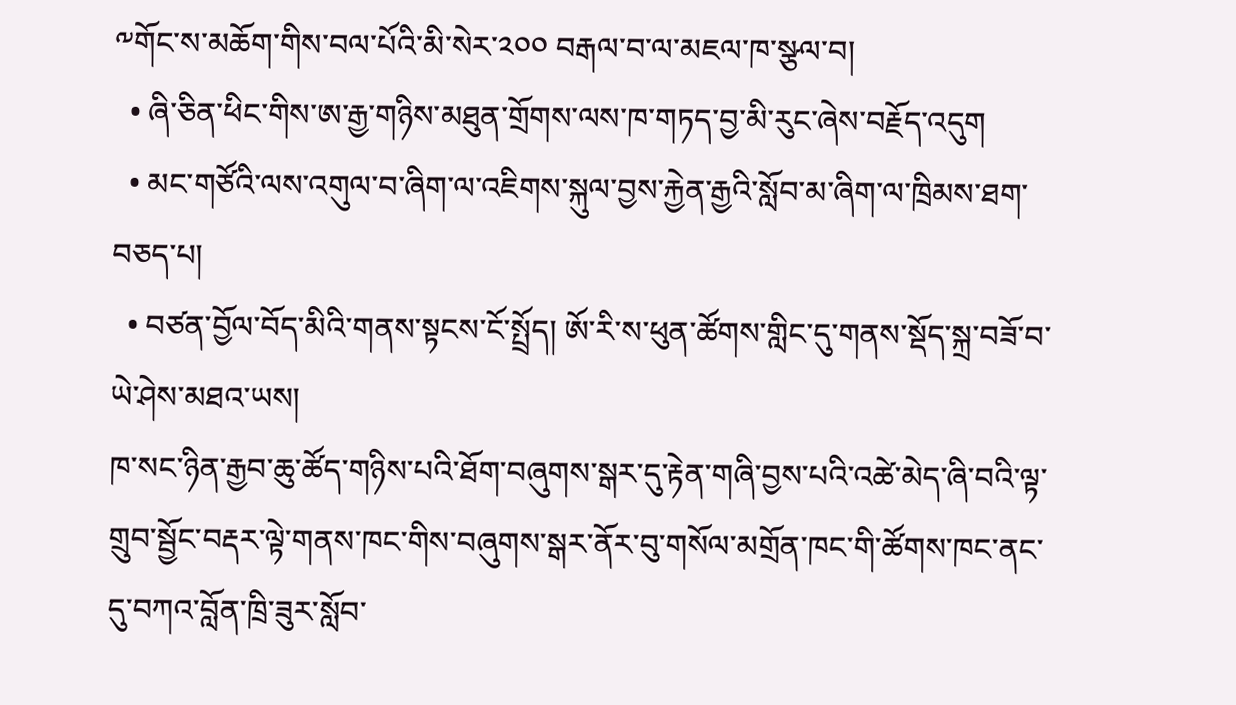༸གོང་ས་མཆོག་གིས་བལ་པོའི་མི་སེར་༢༠༠ བརྒལ་བ་ལ་མཇལ་ཁ་སྩལ་བ།
  • ཞི་ཅིན་ཕིང་གིས་ཨ་རྒྱ་གཉིས་མཐུན་གྲོགས་ལས་ཁ་གཏད་བྱ་མི་རུང་ཞེས་བརྗོད་འདུག
  • མང་གཙོའི་ལས་འགུལ་བ་ཞིག་ལ་འཇིགས་སྐུལ་བྱས་རྐྱེན་རྒྱའི་སློབ་མ་ཞིག་ལ་ཁྲིམས་ཐག་བཅད་པ།
  • བཙན་བྱོལ་བོད་མིའི་གནས་སྟངས་ངོ་སྤྲོད། ཨོ་རི་ས་ཕུན་ཚོགས་གླིང་དུ་གནས་སྡོད་སྐྲ་བཟོ་བ་ཡེ་ཤེས་མཐའ་ཡས།
ཁ་སང་ཉིན་རྒྱབ་ཆུ་ཚོད་གཉིས་པའི་ཐོག་བཞུགས་སྒར་དུ་རྟེན་གཞི་བྱས་པའི་འཚེ་མེད་ཞི་བའི་ལྟ་གྲུབ་སྦྱོང་བརྡར་ལྟེ་གནས་ཁང་གིས་བཞུགས་སྒར་ནོར་བུ་གསོལ་མགྲོན་ཁང་གི་ཚོགས་ཁང་ནང་དུ་བཀའ་བློན་ཁྲི་ཟུར་སློབ་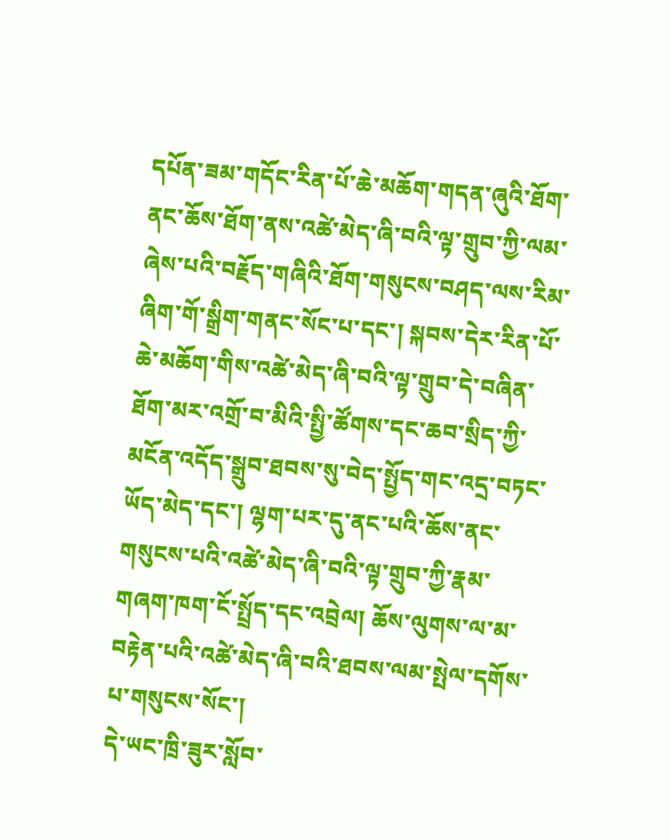དཔོན་ཟམ་གདོང་རིན་པོ་ཆེ་མཆོག་གདན་ཞུའི་ཐོག་ནང་ཆོས་ཐོག་ནས་འཚེ་མེད་ཞི་བའི་ལྟ་གྲུབ་ཀྱི་ལམ་ཞེས་པའི་བརྗོད་གཞིའི་ཐོག་གསུངས་བཤད་ལས་རིམ་ཞིག་གོ་སྒྲིག་གནང་སོང་པ་དང་། སྐབས་དེར་རིན་པོ་ཆེ་མཆོག་གིས་འཚེ་མེད་ཞི་བའི་ལྟ་གྲུབ་དེ་བཞིན་ཐོག་མར་འགྲོ་བ་མིའི་སྤྱི་ཚོགས་དང་ཆབ་སྲིད་ཀྱི་མངོན་འདོད་སྒྲུབ་ཐབས་སུ་བེད་སྤྱོད་གང་འདྲ་བཏང་ཡོད་མེད་དང་། ལྷག་པར་དུ་ནང་པའི་ཆོས་ནང་གསུངས་པའི་འཚེ་མེད་ཞི་བའི་ལྟ་གྲུབ་ཀྱི་རྣམ་གཞག་ཁག་ངོ་སྤྲོད་དང་འབྲེལ། ཆོས་ལུགས་ལ་མ་བརྟེན་པའི་འཚེ་མེད་ཞི་བའི་ཐབས་ལམ་སྤེལ་དགོས་པ་གསུངས་སོང་།
དེ་ཡང་ཁྲི་ཟུར་སློབ་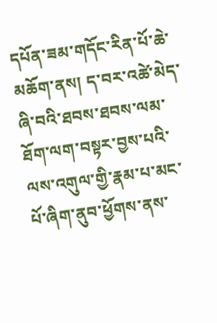དཔོན་ཟམ་གདོང་རིན་པོ་ཆེ་མཆོག་ནས། ད་བར་འཚེ་མེད་ཞི་བའི་ཐབས་ཐབས་ལམ་ཐོག་ལག་བསྟར་བྱས་པའི་ལས་འགུལ་གྱི་རྣམ་པ་མང་པོ་ཞིག་ནུབ་ཕྱོགས་ནས་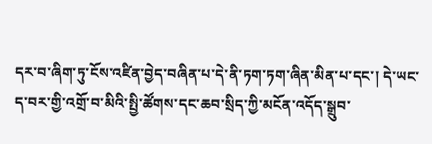དར་བ་ཞིག་ཏུ་ངོས་འཛིན་བྱེད་བཞིན་པ་དེ་ནི་ཏག་ཏག་ཞིན་མིན་པ་དང་། དེ་ཡང་ད་བར་གྱི་འགྲོ་བ་མིའི་སྤྱི་ཚོགས་དང་ཆབ་སྲིད་ཀྱི་མངོན་འདོད་སྒྲུབ་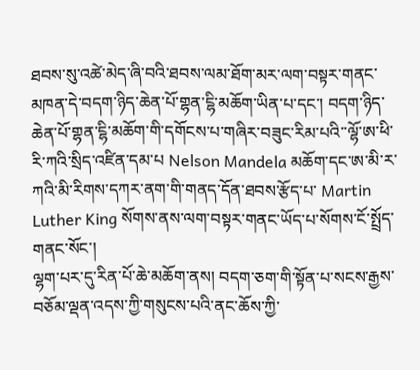ཐབས་སུ་འཚེ་མེད་ཞི་བའི་ཐབས་ལམ་ཐོག་མར་ལག་བསྟར་གནང་མཁན་དེ་བདག་ཉིད་ཆེན་པོ་གྷན་ངྷི་མཆོག་ཡིན་པ་དང་། བདག་ཉིད་ཆེན་པོ་གྷན་ངྷི་མཆོག་གི་དགོངས་པ་གཞིར་བཟུང་རིམ་པའི་་ལྷོ་ཨ་ཕི་རི་ཀའི་སྲིད་འཛིན་དམ་པ Nelson Mandela མཆོག་དང་ཨ་མི་ར་ཀའི་མི་རིགས་དཀར་ནག་གི་གནད་དོན་ཐབས་རྩོད་པ་ Martin Luther King སོགས་ནས་ལག་བསྟར་གནང་ཡོད་པ་སོགས་ངོ་སྤྲོད་གནང་སོང་།
ལྷག་པར་དུ་རིན་པོ་ཆེ་མཆོག་ནས། བདག་ཅག་གི་སྟོན་པ་སངས་རྒྱས་བཅོམ་ལྡན་འདས་ཀྱི་གསུངས་པའི་ནང་ཆོས་ཀྱི་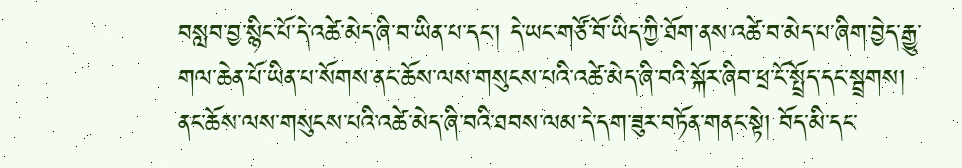བསླབ་བྱ་སྙིང་པོ་དེ་འཚེ་མེད་ཞི་བ་ཡིན་པ་དང་། དེ་ཡང་གཙོ་བོ་ཡིད་ཀྱི་ཐོག་ནས་འཚེ་བ་མེད་པ་ཞིག་བྱེད་རྒྱུ་གལ་ཆེན་པོ་ཡིན་པ་སོགས་ནང་ཆོས་ལས་གསུངས་པའི་འཚེ་མེད་ཞི་བའི་སྐོར་ཞིབ་ཕྲ་ངོ་སྤྲོད་དང་སྦྲགས། ནང་ཆོས་ལས་གསུངས་པའི་འཚེ་མེད་ཞི་བའི་ཐབས་ལམ་དེ་དག་ཟུར་བཏོན་གནང་སྟེ། བོད་མི་དང་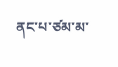ནང་པ་ཙམ་མ་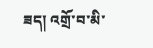ཟད། འགྲོ་བ་མི་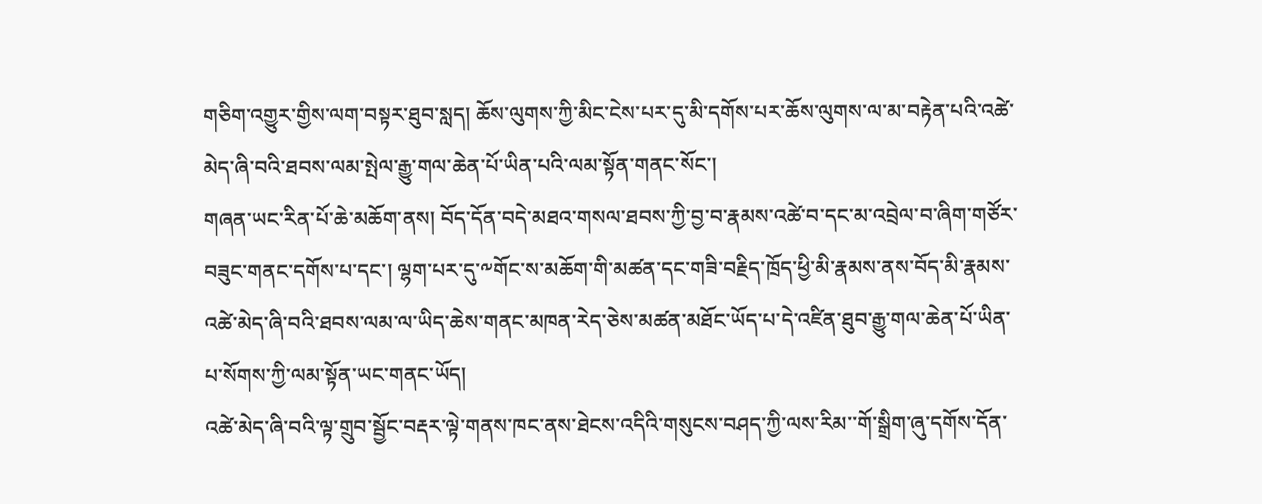གཅིག་འགྱུར་གྱིས་ལག་བསྟར་ཐུབ་སླད། ཆོས་ལུགས་ཀྱི་མིང་ངེས་པར་དུ་མི་དགོས་པར་ཆོས་ལུགས་ལ་མ་བརྟེན་པའི་འཚེ་མེད་ཞི་བའི་ཐབས་ལམ་སྤེལ་རྒྱུ་གལ་ཆེན་པོ་ཡིན་པའི་ལམ་སྟོན་གནང་སོང་།
གཞན་ཡང་རིན་པོ་ཆེ་མཆོག་ནས། བོད་དོན་བདེ་མཐའ་གསལ་ཐབས་ཀྱི་བྱ་བ་རྣམས་འཚེ་བ་དང་མ་འབྲེལ་བ་ཞིག་གཙོར་བཟུང་གནང་དགོས་པ་དང་། ལྷག་པར་དུ་༸གོང་ས་མཆོག་གི་མཚན་དང་གཟི་བརྗིད་ཁྲོད་ཕྱི་མི་རྣམས་ནས་བོད་མི་རྣམས་འཚེ་མེད་ཞི་བའི་ཐབས་ལམ་ལ་ཡིད་ཆེས་གནང་མཁན་རེད་ཅེས་མཚན་མཐོང་ཡོད་པ་དེ་འཛིན་ཐུབ་རྒྱུ་གལ་ཆེན་པོ་ཡིན་པ་སོགས་ཀྱི་ལམ་སྟོན་ཡང་གནང་ཡོད།
འཚེ་མེད་ཞི་བའི་ལྟ་གྲུབ་སྦྱོང་བརྡར་ལྟེ་གནས་ཁང་ནས་ཐེངས་འདིའི་གསུངས་བཤད་ཀྱི་ལས་རིམ་་གོ་སྒྲིག་ཞུ་དགོས་དོན་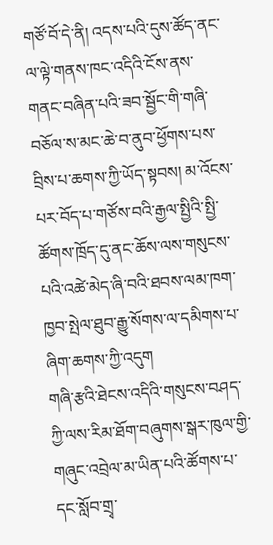གཙོ་བོ་དེ་ནི། འདས་པའི་དུས་ཚོད་ནང་ལ་ལྟེ་གནས་ཁང་འདིའི་ངོས་ནས་གནང་བཞིན་པའི་ཟབ་སྦྱོང་གི་གཞི་བཅོལ་ས་མང་ཆེ་བ་ནུབ་ཕྱོགས་པས་བྲིས་པ་ཆགས་ཀྱི་ཡོད་སྟབས། མ་འོངས་པར་བོད་པ་གཙོས་བའི་རྒྱལ་སྤྱིའི་སྤྱི་ཚོགས་ཁྲོད་དུ་ནང་ཆོས་ལས་གསུངས་པའི་འཚེ་མེད་ཞི་བའི་ཐབས་ལམ་ཁག་ཁྱབ་སྤེལ་ཐུབ་རྒྱུ་སོགས་ལ་དམིགས་པ་ཞིག་ཆགས་ཀྱི་འདུག
གཞི་རྩའི་ཐེངས་འདིའི་གསུངས་བཤད་ཀྱི་ལས་རིམ་ཐོག་བཞུགས་སྒར་ཁུལ་གྱི་གཞུང་འབྲེལ་མ་ཡིན་པའི་ཚོགས་པ་དང་སློབ་གྲྭ་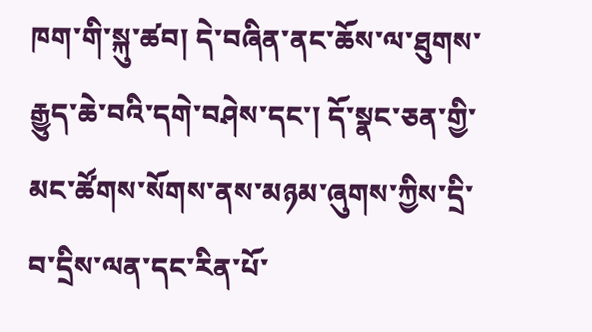ཁག་གི་སྐུ་ཚབ། དེ་བཞིན་ནང་ཆོས་ལ་ཐུགས་རྒྱུད་ཆེ་བའི་དགེ་བཤེས་དང་། དོ་སྣང་ཅན་གྱི་མང་ཚོགས་སོགས་ནས་མཉམ་ཞུགས་ཀྱིས་དྲི་བ་དྲིས་ལན་དང་རིན་པོ་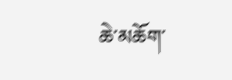ཆེ་མཆོག་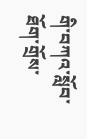གི་བཀའ་སློབ་ཐོག་གྲོས་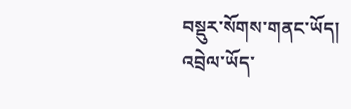བསྡུར་སོགས་གནང་ཡོད།
འབྲེལ་ཡོད་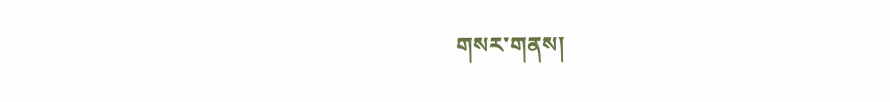གསར་གནས།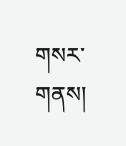གསར་གནས།